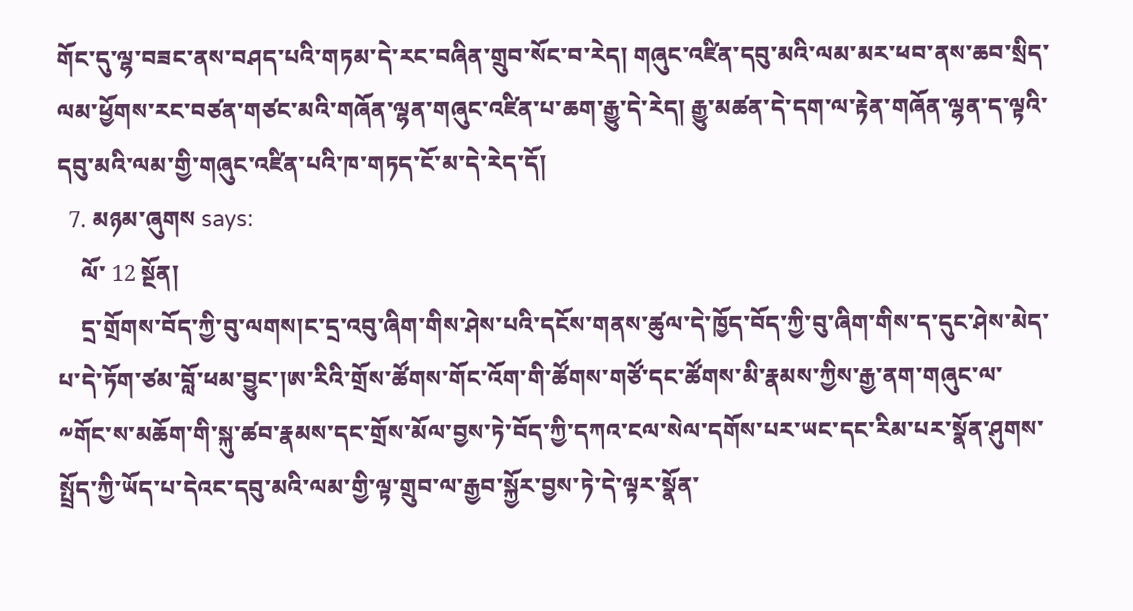གོང་དུ་ལྷ་བཟང་ནས་བཤད་པའི་གཏམ་དེ་རང་བཞིན་གྲུབ་སོང་བ་རེད། གཞུང་འཛིན་དབུ་མའི་ལམ་མར་ཕབ་ནས་ཆབ་སྲིད་ལམ་ཕྱོགས་རང་བཙན་གཙང་མའི་གཞོན་ལྷན་གཞུང་འཛིན་པ་ཆག་རྒྱུ་དེ་རེད། རྒྱུ་མཚན་དེ་དག་ལ་རྟེན་གཞོན་ལྷན་ད་ལྟའི་དབུ་མའི་ལམ་གྱི་གཞུང་འཛིན་པའི་ཁ་གཏད་ངོ་མ་དེ་རེད་དོ།
  7. མཉམ་ཞུགས says:
    ལོ་ 12 སྔོན།
    དྲ་གྲོགས་བོད་ཀྱི་བུ་ལགས།ང་དྲ་འབུ་ཞིག་གིས་ཤེས་པའི་དངོས་གནས་ཚུལ་དེ་ཁྱོད་བོད་ཀྱི་བུ་ཞིག་གིས་ད་དུང་ཤེས་མེད་པ་དེ་ཏོག་ཙམ་བློ་ཕམ་བྱུང་།ཨ་རིའི་གྲོས་ཚོགས་གོང་འོག་གི་ཚོགས་གཙོ་དང་ཚོགས་མི་རྣམས་ཀྱིས་རྒྱ་ནག་གཞུང་ལ་༸གོང་ས་མཆོག་གི་སྐུ་ཚབ་རྣམས་དང་གྲོས་མོལ་བྱས་ཏེ་བོད་ཀྱི་དཀའ་ངལ་སེལ་དགོས་པར་ཡང་དང་རིམ་པར་སྣོན་ཤུགས་སྤྲོད་ཀྱི་ཡོད་པ་དེའང་དབུ་མའི་ལམ་གྱི་ལྟ་གྲུབ་ལ་རྒྱབ་སྐྱོར་བྱས་ཏེ་དེ་ལྟར་སྣོན་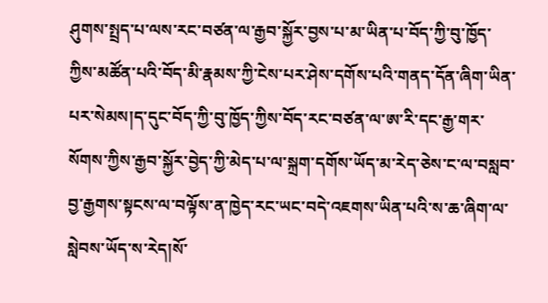ཤུགས་སྤྲད་པ་ལས་རང་བཙན་ལ་རྒྱབ་སྐྱོར་བྱས་པ་མ་ཡིན་པ་བོད་ཀྱི་བུ་ཁྱོད་ཀྱིས་མཚོན་པའི་བོད་མི་རྣམས་ཀྱི་ངེས་པར་ཤེས་དགོས་པའི་གནད་དོན་ཞིག་ཡིན་པར་སེམས།ད་དུང་བོད་ཀྱི་བུ་ཁྱོད་ཀྱིས་བོད་རང་བཙན་ལ་ཨ་རི་དང་རྒྱ་གར་སོགས་ཀྱིས་རྒྱབ་སྐྱོར་བྱེད་ཀྱི་མེད་པ་ལ་སྐྲག་དགོས་ཡོད་མ་རེད་ཅེས་ང་ལ་བསླབ་བྱ་རྒྱགས་སྟངས་ལ་བལྟོས་ན་ཁྱེད་རང་ཡང་བདེ་འཇགས་ཡིན་པའི་ས་ཆ་ཞིག་ལ་སླེབས་ཡོད་ས་རེད།སོ་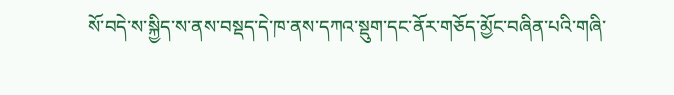སོ་བདེ་ས་སྐྱིད་ས་ནས་བསྡད་དེ་ཁ་ནས་དཀའ་སྡུག་དང་ནོར་གཅོད་མྱོང་བཞིན་པའི་གཞི་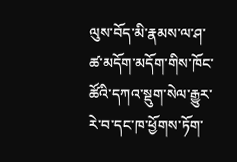ལུས་བོད་མི་རྣམས་ལ་ཤ་ཚ་མདོག་མདོག་གིས་ཁོང་ཚོའི་དཀའ་སྡུག་སེལ་རྒྱུར་རེ་བ་དང་ཁ་ཕྱོགས་ཏོག་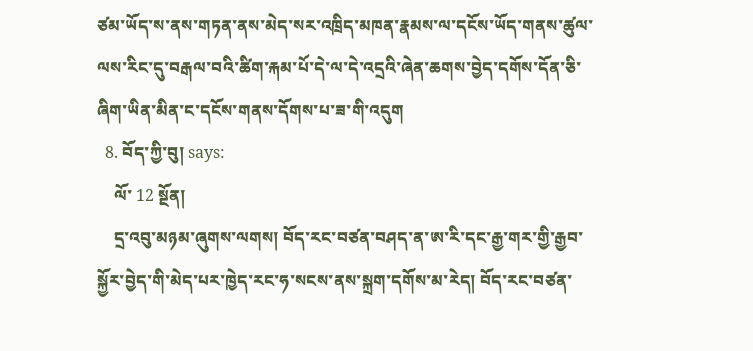ཙམ་ཡོད་ས་ནས་གཏན་ནས་མེད་སར་འཁྲིད་མཁན་རྣམས་ལ་དངོས་ཡོད་གནས་ཚུལ་ལས་རིང་དུ་བརྒལ་བའི་ཚིག་རྐམ་པོ་དེ་ལ་དེ་འདྲའི་ཞེན་ཆགས་བྱེད་དགོས་དོན་ཅི་ཞིག་ཡིན་མིན་ང་དངོས་གནས་དོགས་པ་ཟ་གི་འདུག
  8. བོད་ཀྱི་བུ། says:
    ལོ་ 12 སྔོན།
    དྲ་འབུ་མཉམ་ཞུགས་ལགས། བོད་རང་བཙན་བཤད་ན་ཨ་རི་དང་རྒྱ་གར་གྱི་རྒྱབ་སྐྱོར་བྱེད་གི་མེད་པར་ཁྱེད་རང་ཧ་སངས་ནས་སྐྲག་དགོས་མ་རེད། བོད་རང་བཙན་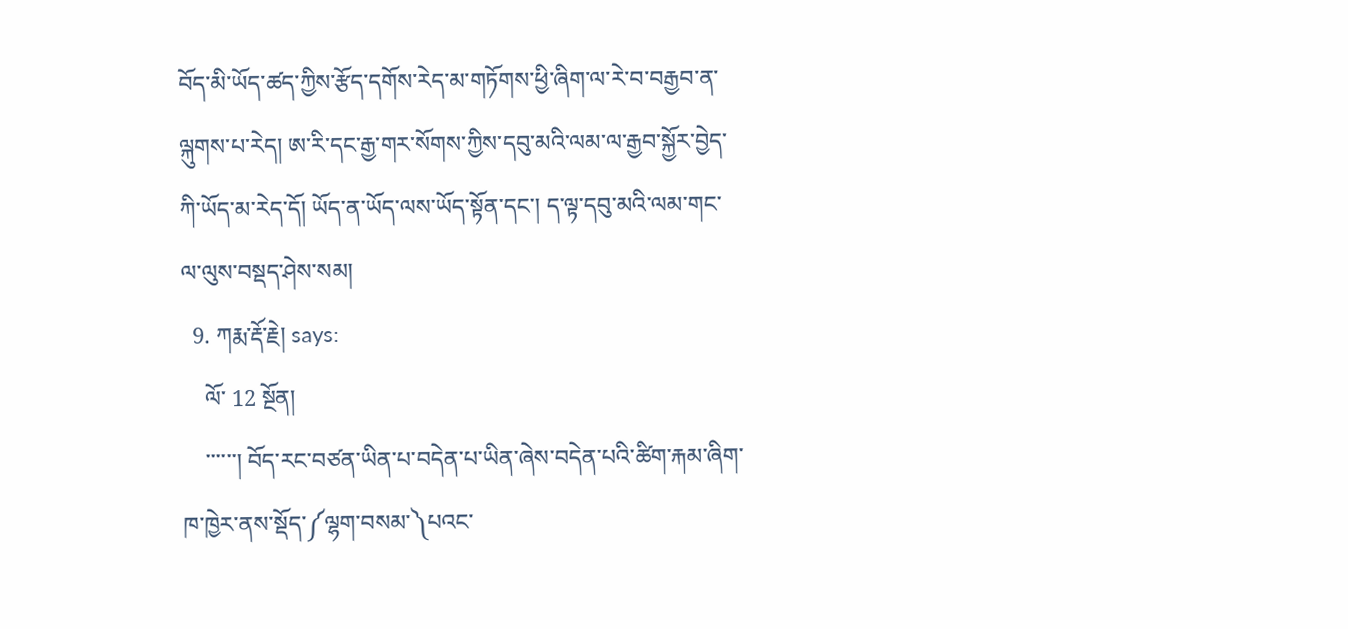བོད་མི་ཡོད་ཚད་ཀྱིས་རྩོད་དགོས་རེད་མ་གཏོགས་ཕྱི་ཞིག་ལ་རེ་བ་བརྒྱབ་ན་ལྐུགས་པ་རེད། ཨ་རི་དང་རྒྱ་གར་སོགས་ཀྱིས་དབུ་མའི་ལམ་ལ་རྒྱབ་སྐྱོར་བྱེད་ཀི་ཡོད་མ་རེད་དོ། ཡོད་ན་ཡོད་ལས་ཡོད་སྟོན་དང་། ད་ལྟ་དབུ་མའི་ལམ་གང་ལ་ལུས་བསྡད་ཤེས་སམ།
  9. ཀརྨ་རྡོ་རྗེ། says:
    ལོ་ 12 སྔོན།
    ་་་་་་། བོད་རང་བཙན་ཡིན་པ་བདེན་པ་ཡིན་ཞེས་བདེན་པའི་ཚིག་རྐམ་ཞིག་ཁ་ཁྱེར་ནས་སྡོད་༼ལྷག་བསམ་༽པའང་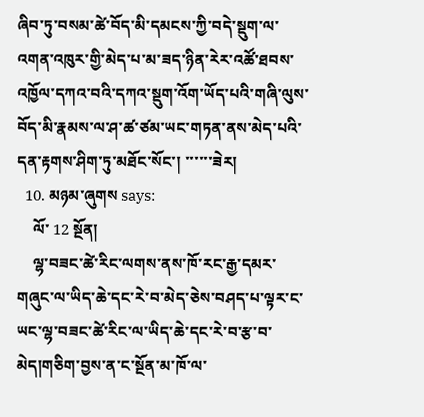ཞིབ་ཏུ་བསམ་ཚེ་བོད་མི་དམངས་ཀྱི་བདེ་སྡུག་ལ་འགན་འཁུར་གྱི་མེད་པ་མ་ཟད་ཉིན་རེར་འཚོ་ཐབས་འཁྱོལ་དཀའ་བའི་དཀའ་སྡུག་འོག་ཡོད་པའི་གཞི་ལུས་བོད་མི་རྣམས་ལ་ཤ་ཚ་ཙམ་ཡང་གཏན་ནས་མེད་པའི་དན་རྟགས་ཤིག་ཏུ་མཐོང་སོང་། ་་་་་་ཟེར།
  10. མཉམ་ཞུགས says:
    ལོ་ 12 སྔོན།
    ལྷ་བཟང་ཚེ་རིང་ལགས་ནས་ཁོ་རང་རྒྱ་དམར་གཞུང་ལ་ཡིད་ཆེ་དང་རེ་བ་མེད་ཅེས་བཤད་པ་ལྟར་ང་ཡང་ལྷ་བཟང་ཚེ་རིང་ལ་ཡིད་ཆེ་དང་རེ་བ་རྩ་བ་མེད།གཅིག་བྱས་ན་ང་སྔོན་མ་ཁོ་ལ་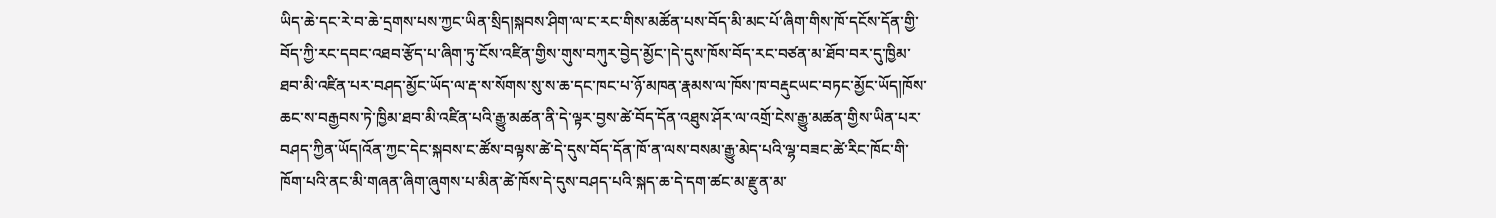ཡིད་ཆེ་དང་རེ་བ་ཆེ་དྲགས་པས་ཀྱང་ཡིན་སྲིད།སྐབས་ཤིག་ལ་ང་རང་གིས་མཚོན་པས་བོད་མི་མང་པོ་ཞིག་གིས་ཁོ་དངོས་དོན་གྱི་བོད་ཀྱི་རང་དབང་འཐབ་རྩོད་པ་ཞིག་ཏུ་ངོས་འཛིན་གྱིས་གུས་བཀུར་བྱེད་མྱོང་།དེ་དུས་ཁོས་བོད་རང་བཙན་མ་ཐོབ་བར་དུ་ཁྱིམ་ཐབ་མི་འཛིན་པར་བཤད་མྱོང་ཡོད་ལ་རྡ་ས་སོགས་སུ་ས་ཆ་དང་ཁང་པ་ཉོ་མཁན་རྣམས་ལ་ཁོས་ཁ་བརྡུངཡང་བཏང་མྱོང་ཡོད།ཁོས་ཆང་ས་བརྒྱབས་ཏེ་ཁྱིམ་ཐབ་མི་འཛིན་པའི་རྒྱུ་མཚན་ནི་དེ་ལྟར་བྱས་ཚེ་བོད་དོན་འཐུས་ཤོར་ལ་འགྲོ་ངེས་རྒྱུ་མཚན་གྱིས་ཡིན་པར་བཤད་ཀྱིན་ཡོད།འོན་ཀྱང་དེང་སྐབས་ང་ཚོས་བལྟས་ཚེ་དེ་དུས་བོད་དོན་ཁོ་ན་ལས་བསམ་རྒྱུ་མེད་པའི་ལྷ་བཟང་ཚེ་རིང་ཁོང་གི་ཁོག་པའི་ནང་མི་གཞན་ཞིག་ཞུགས་པ་མིན་ཚེ་ཁོས་དེ་དུས་བཤད་པའི་སྐད་ཆ་དེ་དག་ཚང་མ་རྫུན་མ་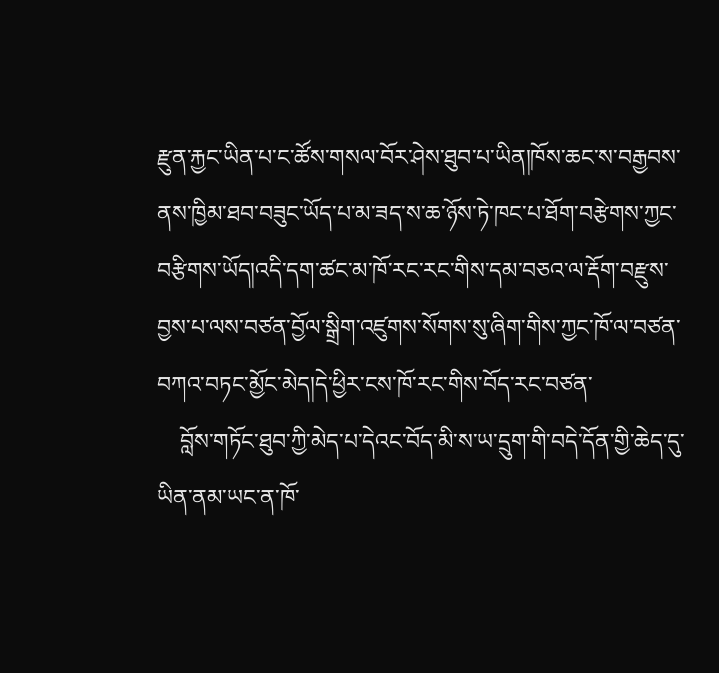རྫུན་རྐྱང་ཡིན་པ་ང་ཚོས་གསལ་བོར་ཤེས་ཐུབ་པ་ཡིན།ཁོས་ཆང་ས་བརྒྱབས་ནས་ཁྱིམ་ཐབ་བཟུང་ཡོད་པ་མ་ཟད་ས་ཆ་ཉོས་ཏེ་ཁང་པ་ཐོག་བརྩེགས་ཀྱང་བརྩིགས་ཡོད།འདི་དག་ཚང་མ་ཁོ་རང་རང་གིས་དམ་བཅའ་ལ་རྡོག་བརྫུས་བྱས་པ་ལས་བཙན་བྱོལ་སྒྲིག་འཛུགས་སོགས་སུ་ཞིག་གིས་ཀྱང་ཁོ་ལ་བཙན་བཀའ་བཏང་མྱོང་མེད།དེ་ཕྱིར་ངས་ཁོ་རང་གིས་བོད་རང་བཙན་
    བློས་གཏོང་ཐུབ་ཀྱི་མེད་པ་དེའང་བོད་མི་ས་ཡ་དྲུག་གི་བདེ་དོན་གྱི་ཆེད་དུ་ཡིན་ནམ་ཡང་ན་ཁོ་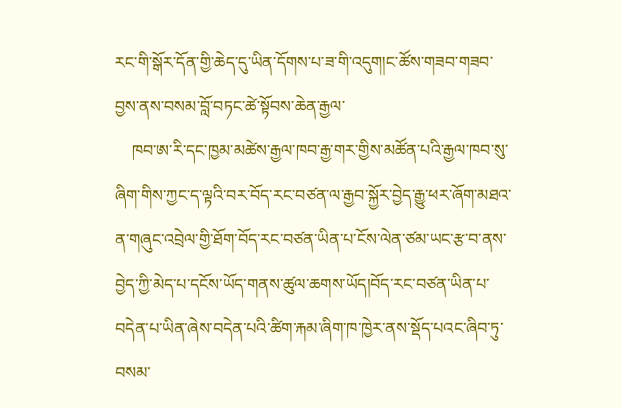རང་གི་སྒོར་དོན་གྱི་ཆེད་དུ་ཡིན་དོགས་པ་ཟ་གི་འདུག།ང་ཚོས་གཟབ་གཟབ་བྱས་ནས་བསམ་བློ་བཏང་ཚེ་སྟོབས་ཆེན་རྒྱལ་
    ཁབ་ཨ་རི་དང་ཁྱམ་མཚེས་རྒྱལ་ཁབ་རྒྱ་གར་གྱིས་མཚོན་པའི་རྒྱལ་ཁབ་སུ་ཞིག་གིས་ཀྱང་ད་ལྟའི་བར་བོད་རང་བཙན་ལ་རྒྱབ་སྐྱོར་བྱེད་རྒྱུ་ཕར་ཞོག་མཐའ་ན་གཞུང་འབྲེལ་གྱི་ཐོག་བོད་རང་བཙན་ཡིན་པ་ངོས་ལེན་ཙམ་ཡང་རྩ་བ་ནས་བྱེད་ཀྱི་མེད་པ་དངོས་ཡོད་གནས་ཚུལ་ཆགས་ཡོད།བོད་རང་བཙན་ཡིན་པ་བདེན་པ་ཡིན་ཞེས་བདེན་པའི་ཚིག་རྐམ་ཞིག་ཁ་ཁྱེར་ནས་སྡོད་པའང་ཞིབ་ཏུ་བསམ་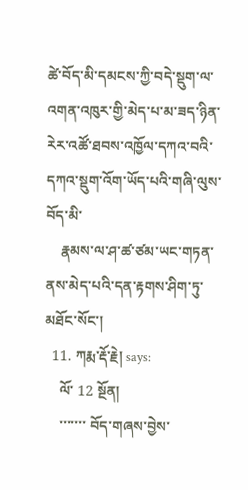ཚེ་བོད་མི་དམངས་ཀྱི་བདེ་སྡུག་ལ་འགན་འཁུར་གྱི་མེད་པ་མ་ཟད་ཉིན་རེར་འཚོ་ཐབས་འཁྱོལ་དཀའ་བའི་དཀའ་སྡུག་འོག་ཡོད་པའི་གཞི་ལུས་བོད་མི་
    རྣམས་ལ་ཤ་ཚ་ཙམ་ཡང་གཏན་ནས་མེད་པའི་དན་རྟགས་ཤིག་ཏུ་མཐོང་སོང་།
  11. ཀརྨ་རྡོ་རྗེ། says:
    ལོ་ 12 སྔོན།
    ་་་་་་་ བོད་གཞས་བྱེས་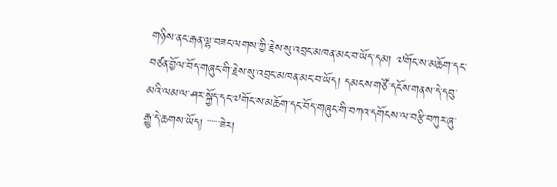གཉིས་ནང་རྒན་ལྷ་བཟང་ལགས་ཀྱི་རྗེས་སུ་འབྲང་མཁན་མང་བ་ཡོད་དམ། ༧གོང་ས་མཆོག་དང་བཙན་བྱོལ་བོད་གཞུང་གི་རྗེས་སུ་འབྲང་མཁན་མང་བ་ཡོད། དམངས་གཙོ་དངོས་གནས་དེ་དབུ་མའི་ལམ་ལ་ཤར་སྐྱོད་དང་༧གོང་ས་མཆོག་དང་བོད་གཞུང་གི་བཀའ་དགོངས་ལ་བརྩི་བཀུར་ཞུ་རྒྱུ་དེ་ཆགས་ཡོད། ་་་་་་ཟེར།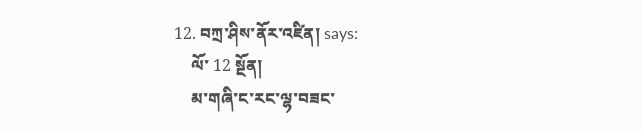12. བཀྲ་ཤིས་ནོར་འཛིན། says:
    ལོ་ 12 སྔོན།
    མ་གཞི་ང་རང་ལྷ་བཟང་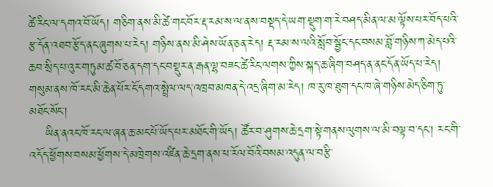ཚེ་རིང་ལ་དགའ་བོ་ཡོད། གཅིག་ནས་མི་ཚེ་གང་བོར་རྡ་རམ་ས་ལ་ནས་བསྡད་དེ་ཡག་སྡུག་ག་རེ་བཤད་མིན་ལ་མ་ལྟོས་པར་བོད་པའི་རྩ་དོན་འཐབ་རྩོད་ནང་ཞུགས་པ་རེད། གཉིས་ནས་མི་ཤེས་ཡོན་ཅན་རེད། རྡ་རམ་ས་ལའི་སློབ་སྦྱོང་དང་བསམ་བློ་གཉིས་ཀ་མེད་པའི་ཆབ་སྲིད་པ་འུར་གཏུམ་ཚ་བོ་ཅན་དག་དང་བསྡུར་ན་རྒན་ལྷ་བཟང་ཚེ་རིང་ལགས་ཀྱིས་སྐད་ཆ་ཞིག་བཤད་ན་ནང་དོན་ཡོད་པ་རེད། གསུམ་ནས་ཁོ་རང་མི་ཆེན་པོར་ངོ་དགའ་སྤྲེལ་ལད་འཁྲབ་མཁན་དེ་འདྲ་ཞིག་མ་རེད། ཁ་རུ་ཁ་ཐུག་དང་ཁ་ཞེ་གཉིས་མེད་ཅིག་ཏུ་མཐོང་སོང་།
    ཡིན་ནའང་ཁོ་རང་ལ་ཞན་ཆ་མང་པོ་ཡོད་པར་མཐོང་གི་ཡོད། ཚོར་བ་ཤུགས་ཆེ་དྲག་སྟེ་གནས་ལུགས་ལ་མི་བལྟ་བ་དང་། རང་གི་འདོད་ཕྱོགས་བསམ་ཕྱོགས་དེ་མཁྲེགས་འཛིན་ཆེ་དྲག་ནས་ཕ་རོལ་བོའི་བསམ་འདུན་ལ་བརྩི་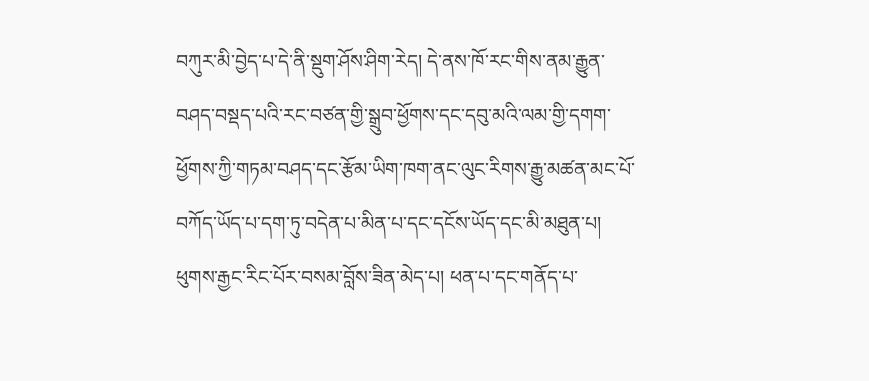བཀུར་མི་བྱེད་པ་དེ་ནི་སྡུག་ཤོས་ཤིག་རེད། དེ་ནས་ཁོ་རང་གིས་ནམ་རྒྱུན་བཤད་བསྡད་པའི་རང་བཙན་གྱི་སྒྲུབ་ཕྱོགས་དང་དབུ་མའི་ལམ་གྱི་དགག་ཕྱོགས་ཀྱི་གཏམ་བཤད་དང་རྩོམ་ཡིག་ཁག་ནང་ལུང་རིགས་རྒྱུ་མཚན་མང་པོ་བཀོད་ཡོད་པ་དག་ཏུ་བདེན་པ་མིན་པ་དང་དངོས་ཡོད་དང་མི་མཐུན་པ། ཕུགས་རྒྱང་རིང་པོར་བསམ་བློས་ཟིན་མེད་པ། ཕན་པ་དང་གནོད་པ་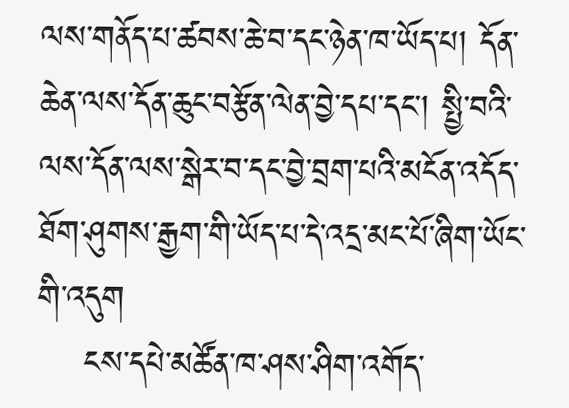ལས་གནོད་པ་ཚབས་ཆེ་བ་དང་ཉེན་ཁ་ཡོད་པ། དོན་ཆེན་ལས་དོན་ཆུང་བརྩོན་ལེན་བྱེ་དཔ་དང་། སྤྱི་བའི་ལས་དོན་ལས་སྒེར་བ་དང་བྱེ་བྲག་པའི་མངོན་འདོད་ཐོག་ཤུགས་རྒྱག་གི་ཡོད་པ་དེ་འདྲ་མང་པོ་ཞིག་ཡོང་གི་འདུག
    ངས་དཔེ་མཚོན་ཁ་ཤས་ཤིག་འགོད་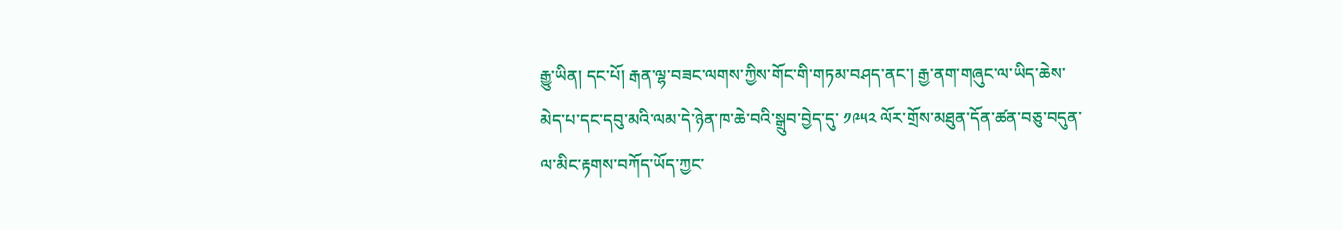རྒྱུ་ཡིན། དང་པོ། རྒན་ལྷ་བཟང་ལགས་ཀྱིས་གོང་གི་གཏམ་བཤད་ནང་། རྒྱ་ནག་གཞུང་ལ་ཡིད་ཆེས་མེད་པ་དང་དབུ་མའི་ལམ་དེ་ཉེན་ཁ་ཆེ་བའི་སྒྲུབ་བྱེད་དུ་ ༡༩༥༢ ལོར་གྲོས་མཐུན་དོན་ཚན་བཅུ་བདུན་ལ་མིང་རྟགས་བཀོད་ཡོད་ཀྱང་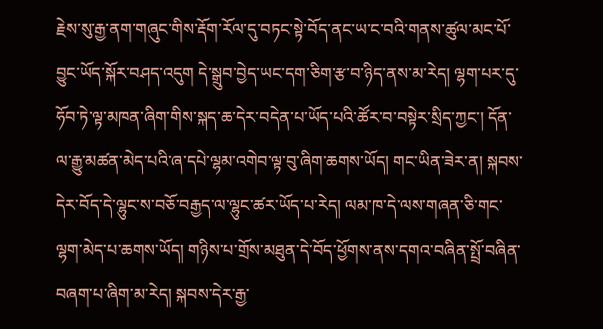རྗེས་སུ་རྒྱ་ནག་གཞུང་གིས་རྡོག་རོལ་དུ་བཏང་སྟེ་བོད་ནང་ཡ་ང་བའི་གནས་ཚུལ་མང་པོ་བྱུང་ཡོད་སྐོར་བཤད་འདུག དེ་སྒྲུབ་བྱེད་ཡང་དག་ཅིག་རྩ་བ་ཉིད་ནས་མ་རེད། ལྷག་པར་དུ་ཧོབ་ཏེ་ལྟ་མཁན་ཞིག་གིས་སྐད་ཆ་དེར་བདེན་པ་ཡོད་པའི་ཚོར་བ་བསྟེར་སྲིད་ཀྱང་། དོན་ལ་རྒྱུ་མཚན་མེད་པའི་ཞ་དཔེ་ལྷམ་འགེབ་ལྟ་བུ་ཞིག་ཆགས་ཡོད། གང་ཡིན་ཟེར་ན། སྐབས་དེར་བོད་དེ་ལྷུང་ས་བཅོ་བརྒྱད་ལ་ལྷུང་ཚར་ཡོད་པ་རེད། ལམ་ཁ་དེ་ལས་གཞན་ཅི་གང་ལྷག་མེད་པ་ཆགས་ཡོད། གཉིས་པ་གྲོས་མཐུན་དེ་བོད་ཕྱོགས་ནས་དགའ་བཞིན་སྤྲོ་བཞིན་བཞག་པ་ཞིག་མ་རེད། སྐབས་དེར་རྒྱ་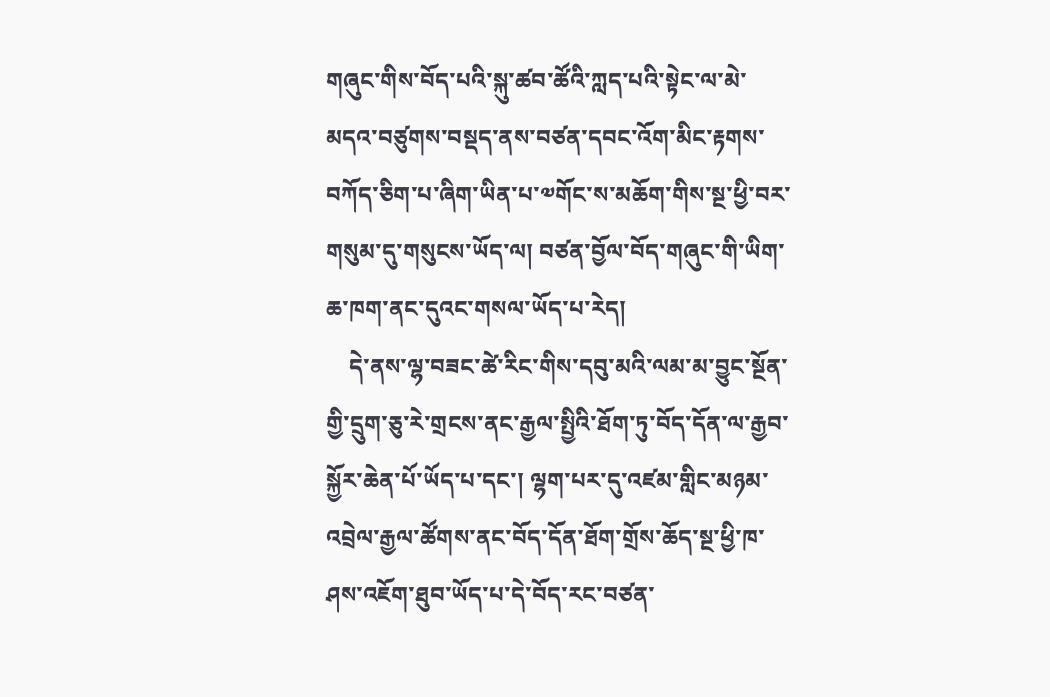གཞུང་གིས་བོད་པའི་སྐུ་ཚབ་ཚོའི་ཀླད་པའི་སྟེང་ལ་མེ་མདའ་བཙུགས་བསྡད་ནས་བཙན་དབང་འོག་མིང་རྟགས་བཀོད་ཅིག་པ་ཞིག་ཡིན་པ་༧གོང་ས་མཆོག་གིས་སྔ་ཕྱི་བར་གསུམ་དུ་གསུངས་ཡོད་ལ། བཙན་བྱོལ་བོད་གཞུང་གི་ཡིག་ཆ་ཁག་ནང་དུའང་གསལ་ཡོད་པ་རེད།
    དེ་ནས་ལྷ་བཟང་ཚེ་རིང་གིས་དབུ་མའི་ལམ་མ་བྱུང་སྔོན་གྱི་དྲུག་ཅུ་རེ་གྲངས་ནང་རྒྱལ་སྤྱིའི་ཐོག་ཏུ་བོད་དོན་ལ་རྒྱབ་སྐྱོར་ཆེན་པོ་ཡོད་པ་དང་། ལྷག་པར་དུ་འཛམ་གླིང་མཉམ་འབྲེལ་རྒྱལ་ཚོགས་ནང་བོད་དོན་ཐོག་གྲོས་ཆོད་སྔ་ཕྱི་ཁ་ཤས་འཇོག་ཐུབ་ཡོད་པ་དེ་བོད་རང་བཙན་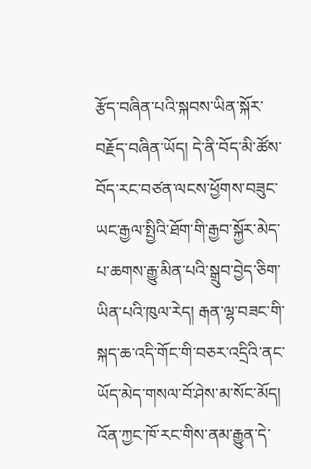རྩོད་བཞིན་པའི་སྐབས་ཡིན་སྐོར་བརྗོད་བཞིན་ཡོད། དེ་ནི་བོད་མི་ཚོས་བོད་རང་བཙན་ལངས་ཕྱོགས་བཟུང་ཡང་རྒྱལ་སྤྱིའི་ཐོག་གི་རྒྱབ་སྐྱོར་མེད་པ་ཆགས་རྒྱུ་མིན་པའི་སྒྲུབ་བྱེད་ཅིག་ཡིན་པའི་ཁུལ་རེད། རྒན་ལྷ་བཟང་གི་སྐད་ཆ་འདི་གོང་གི་བཅར་འདྲིའི་ནང་ཡོད་མེད་གསལ་བོ་ཤེས་མ་སོང་མོད། འོན་ཀྱང་ཁོ་རང་གིས་ནམ་རྒྱུན་དེ་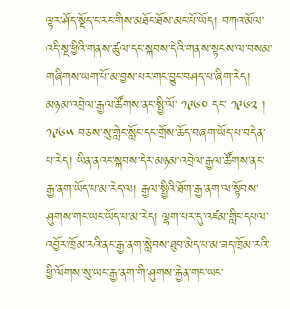ལྟར་ཤོད་སྡོད་ང་རང་གིས་མཐོང་ཐོས་མང་པོ་ཡོད། བཀའ་མོལ་འདི་སྔ་ཕྱིའི་གནས་ཚུལ་དང་སྐབས་དེའི་གནས་སྟངས་ལ་བསམ་གཞིགས་ཡག་པོ་མ་བྱས་པར་གང་བྱུང་བཤད་པ་ཞིག་རེད། མཉམ་འབྲེལ་རྒྱལ་ཚོགས་ནང་སྤྱི་ལོ་ ༡༩༦༠ དང་ ༡༩༦༢ ། ༡༩༦༥ བཅས་སུ་གླེང་སློང་དང་གྲོས་ཆོད་བཞག་ཡོད་པ་བདེན་པ་རེད། ཡིན་ནའང་སྐབས་དེར་མཉམ་འབྲེལ་རྒྱལ་ཚོགས་ནང་རྒྱ་ནག་ཡོད་པ་མ་རེད་ལ། རྒྱལ་སྤྱིའི་ཐོག་རྒྱ་ནག་ལ་སྟོབས་ཤུགས་གང་ཡང་ཡོད་པ་མ་རེད། ལྷག་པར་དུ་འཛམ་གླིང་དཔལ་འབྱོར་ཁྲོམ་རའི་ནང་རྒྱ་ནག་སླེབས་ཐུབ་མེད་པ་མ་ཟད་ཁྲོམ་རའི་ཕྱི་ལོགས་སུ་ཡང་རྒྱ་ནག་གི་ཤུགས་རྐྱེན་གང་ཡང་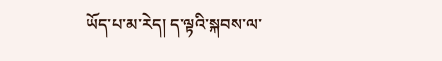ཡོད་པ་མ་རེད། ད་ལྟའི་སྐབས་ལ་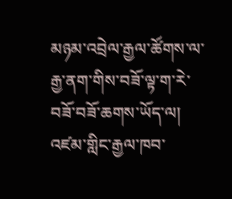མཉམ་འབྲེལ་རྒྱལ་ཚོགས་ལ་རྒྱ་ནག་གིས་བཟོ་ལྟ་ག་རེ་བཟོ་བཟོ་ཆགས་ཡོད་ལ། འཛམ་གླིང་རྒྱལ་ཁབ་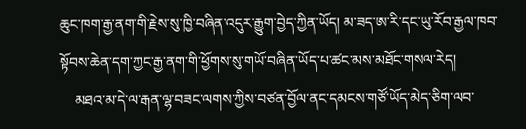ཆུང་ཁག་རྒྱ་ནག་གི་རྗེས་སུ་ཁྱི་བཞིན་འདུར་རྒྱུག་བྱེད་ཀྱིན་ཡོད། མ་ཟད་ཨ་རི་དང་ཡུ་རོབ་རྒྱལ་ཁབ་སྟོབས་ཆེན་དག་ཀྱང་རྒྱ་ནག་གི་ཕྱོགས་སུ་གཡོ་བཞིན་ཡོད་པ་ཚང་མས་མཐོང་གསལ་རེད།
    མཐའ་མ་དེ་ལ་རྒན་ལྷ་བཟང་ལགས་ཀྱིས་བཙན་བྱོལ་ནང་དམངས་གཙོ་ཡོད་མེད་ཅིག་ལབ་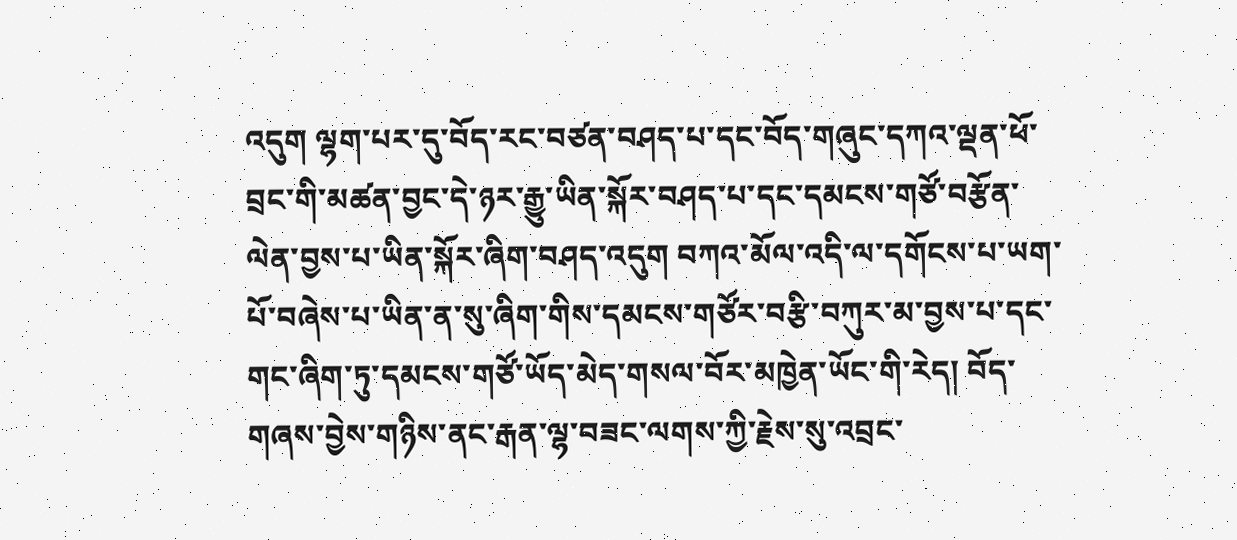འདུག ལྷག་པར་དུ་བོད་རང་བཙན་བཤད་པ་དང་བོད་གཞུང་དཀའ་ལྡན་ཕོ་བྲང་གི་མཚན་བྱང་དེ་ཉར་རྒྱུ་ཡིན་སྐོར་བཤད་པ་དང་དམངས་གཙོ་བརྩོན་ལེན་བྱས་པ་ཡིན་སྐོར་ཞིག་བཤད་འདུག བཀའ་མོལ་འདི་ལ་དགོངས་པ་ཡག་པོ་བཞེས་པ་ཡིན་ན་སུ་ཞིག་གིས་དམངས་གཙོར་བརྩི་བཀུར་མ་བྱས་པ་དང་གང་ཞིག་ཏུ་དམངས་གཙོ་ཡོད་མེད་གསལ་བོར་མཁྱེན་ཡོང་གི་རེད། བོད་གཞས་བྱེས་གཉིས་ནང་རྒན་ལྷ་བཟང་ལགས་ཀྱི་རྗེས་སུ་འབྲང་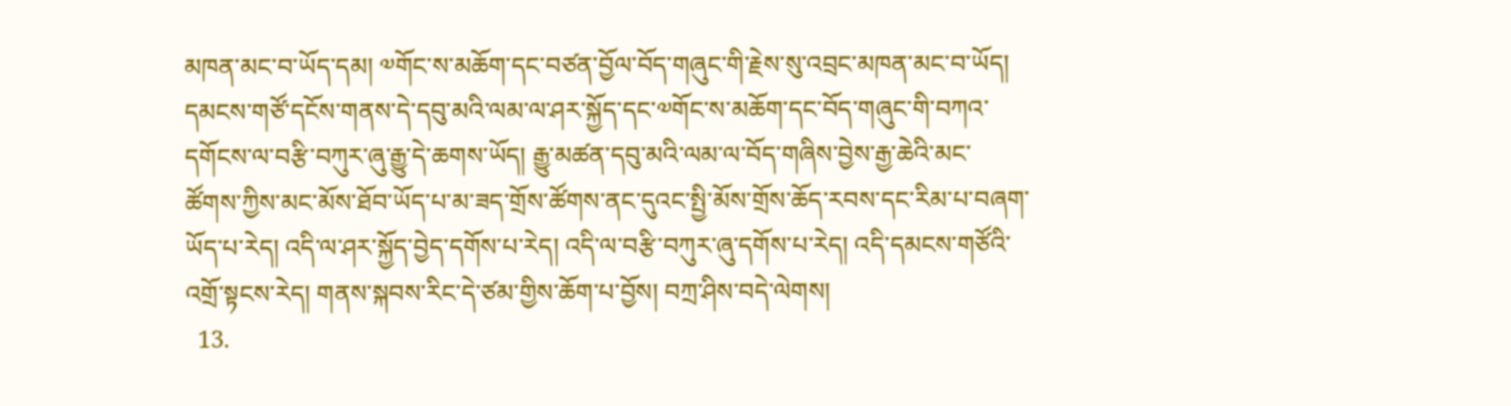མཁན་མང་བ་ཡོད་དམ། ༧གོང་ས་མཆོག་དང་བཙན་བྱོལ་བོད་གཞུང་གི་རྗེས་སུ་འབྲང་མཁན་མང་བ་ཡོད། དམངས་གཙོ་དངོས་གནས་དེ་དབུ་མའི་ལམ་ལ་ཤར་སྐྱོད་དང་༧གོང་ས་མཆོག་དང་བོད་གཞུང་གི་བཀའ་དགོངས་ལ་བརྩི་བཀུར་ཞུ་རྒྱུ་དེ་ཆགས་ཡོད། རྒྱུ་མཚན་དབུ་མའི་ལམ་ལ་བོད་གཞིས་བྱེས་རྒྱ་ཆེའི་མང་ཚོགས་ཀྱིས་མང་མོས་ཐོབ་ཡོད་པ་མ་ཟད་གྲོས་ཚོགས་ནང་དུའང་སྤྱི་མོས་གྲོས་ཆོད་རབས་དང་རིམ་པ་བཞག་ཡོད་པ་རེད། འདི་ལ་ཤར་སྐྱོད་བྱེད་དགོས་པ་རེད། འདི་ལ་བརྩི་བཀུར་ཞུ་དགོས་པ་རེད། འདི་དམངས་གཙོའི་འགྲོ་སྟངས་རེད། གནས་སྐབས་རིང་དེ་ཙམ་གྱིས་ཆོག་པ་བྱོས། བཀྲ་ཤིས་བདེ་ལེགས།
  13.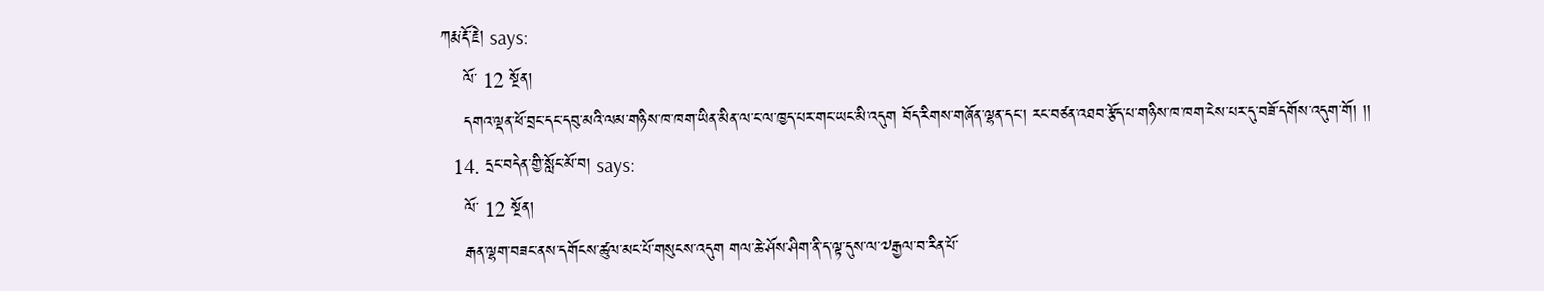ཀརྨ་རྡོ་རྗེ། says:
    ལོ་ 12 སྔོན།
    དགའ་ལྡན་ཕོ་བྲང་དང་དབུ་མའི་ལམ་གཉིས་ཁ་ཁག་ཡིན་མིན་ལ་ང་ལ་ཁྱད་པར་གང་ཡང་མི་འདུག བོད་རིགས་གཞོན་ལྷན་དང་། རང་བཙན་འཐབ་རྩོད་པ་གཉིས་ཁ་ཁག་ངེས་པར་དུ་བཟོ་དགོས་འདུག་གོ། །།
  14. དྲང་བདེན་གྱི་སློང་མོ་བ། says:
    ལོ་ 12 སྔོན།
    རྒན་ལྷག་བཟང་ནས་དགོངས་ཚུལ་མང་པོ་གསུངས་འདུག གལ་ཆེ་ཤོས་ཤིག་ནི་ད་ལྟ་དུས་ལ་༧རྒྱལ་བ་རིན་པོ་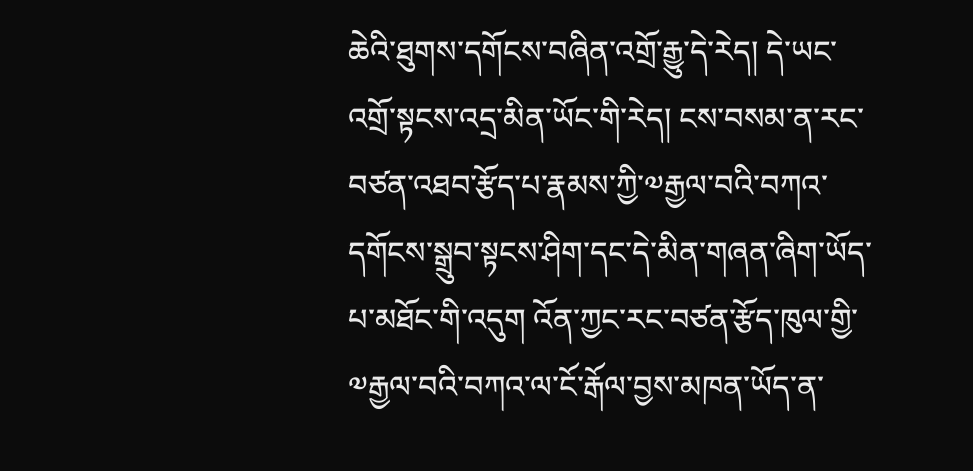ཆེའི་ཐུགས་དགོངས་བཞིན་འགྲོ་རྒྱུ་དེ་རེད། དེ་ཡང་འགྲོ་སྟངས་འདྲ་མིན་ཡོང་གི་རེད། ངས་བསམ་ན་རང་བཙན་འཐབ་རྩོད་པ་རྣམས་ཀྱི་༧རྒྱལ་བའི་བཀའ་དགོངས་སྒྲུབ་སྟངས་ཤིག་དང་དེ་མིན་གཞན་ཞིག་ཡོད་པ་མཐོང་གི་འདུག འོན་ཀྱང་རང་བཙན་རྩོད་ཁུལ་གྱི་༧རྒྱལ་བའི་བཀའ་ལ་ངོ་རྒོལ་བྱས་མཁན་ཡོད་ན་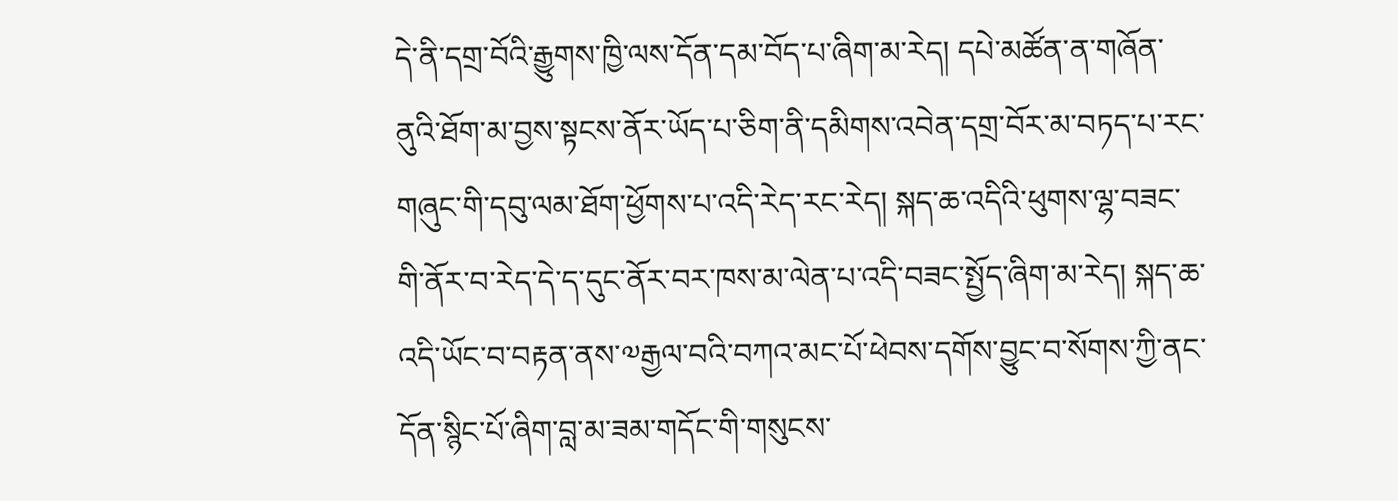དེ་ནི་དགྲ་བོའི་རྒྱུགས་ཁྱི་ལས་དོན་དམ་བོད་པ་ཞིག་མ་རེད། དཔེ་མཚོན་ན་གཞོན་ནུའི་ཐོག་མ་བྱས་སྟངས་ནོར་ཡོད་པ་ཅིག་ནི་དམིགས་འབེན་དགྲ་བོར་མ་བཏད་པ་རང་གཞུང་གི་དབུ་ལམ་ཐོག་ཕྱོགས་པ་འདི་རེད་རང་རེད། སྐད་ཆ་འདིའི་ཕུགས་ལྷ་བཟང་གི་ནོར་བ་རེད་དེ་ད་དུང་ནོར་བར་ཁས་མ་ལེན་པ་འདི་བཟང་སྤྱོད་ཞིག་མ་རེད། སྐད་ཆ་འདི་ཡོང་བ་བརྟན་ནས་༧རྒྱལ་བའི་བཀའ་མང་པོ་ཕེབས་དགོས་བྱུང་བ་སོགས་ཀྱི་ནང་དོན་སྙིང་པོ་ཞིག་བླ་མ་ཟམ་གདོང་གི་གསུངས་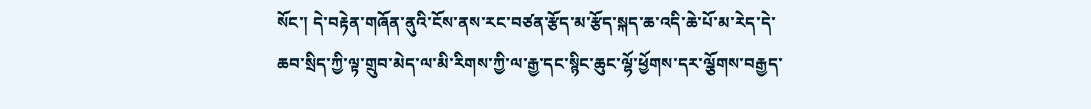སོང་། དེ་བརྟེན་གཞོན་ནུའི་ངོས་ནས་རང་བཙན་རྩོད་མ་རྩོད་སྐད་ཆ་འདི་ཆེ་པོ་མ་རེད་དེ་ཆབ་སྲིད་ཀྱི་ལྟ་གྲུབ་མེད་ལ་མི་རིགས་ཀྱི་ལ་རྒྱ་དང་སྙིང་ཆུང་ལྷོ་ཕྱོགས་དར་ལྕོགས་བརྒྱད་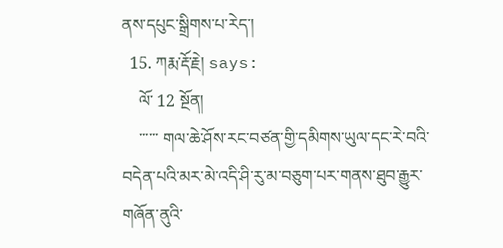ནས་དཔུང་སྒྲིགས་པ་རེད་།
  15. ཀརྨ་རྡོ་རྗེ། says:
    ལོ་ 12 སྔོན།
    ་་་་་་ གལ་ཆེ་ཤོས་རང་བཙན་གྱི་དམིགས་ཡུལ་དང་རེ་བའི་བདེན་པའི་མར་མེ་འདི་ཤི་རུ་མ་བཅུག་པར་གནས་ཐུབ་རྒྱུར་གཞོན་ནུའི་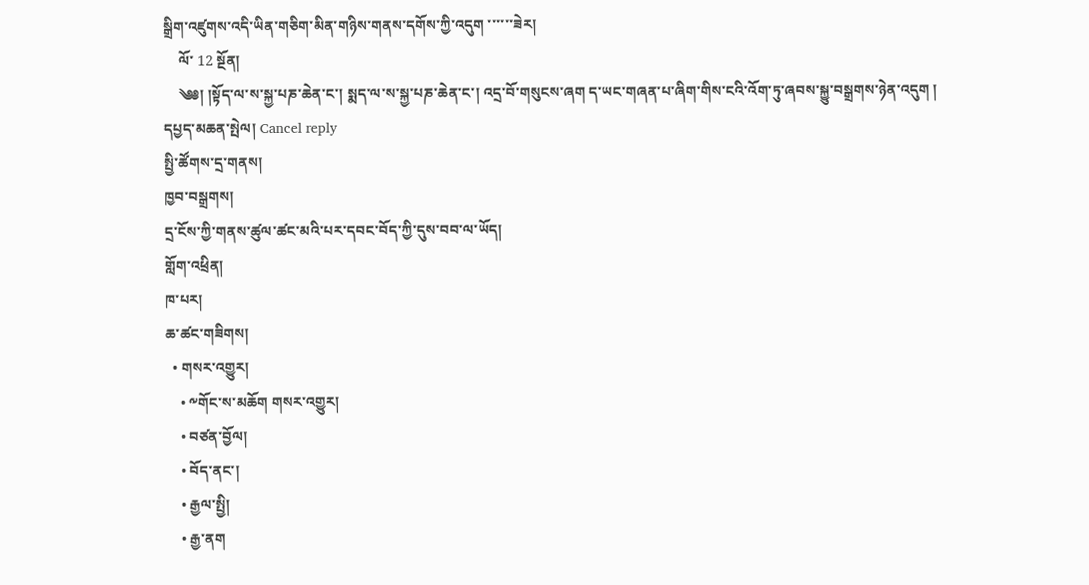སྒྲིག་འཛུགས་འདི་ཡིན་གཅིག་མིན་གཉིས་གནས་དགོས་ཀྱི་འདུག ་་་་་་ཟེར།
    ལོ་ 12 སྔོན།
    ༄༅། །སྟོད་ལ་ས་སྐྱ་པཎ་ཆེན་ང་། སྨད་ལ་ས་སྐྱ་པཎ་ཆེན་ང་། འདྲ་བོ་གསུངས་ཞག ད་ཡང་གཞན་པ་ཞིག་གིས་ངའི་འོག་ཏུ་ཞབས་སྐྱུ་བསྒྲགས་ཉེན་འདུག །
དཔྱད་མཆན་སྤེལ། Cancel reply
སྤྱི་ཚོགས་དྲ་གནས།
ཁྱབ་བསྒྲགས།
དྲ་ངོས་ཀྱི་གནས་ཚུལ་ཚང་མའི་པར་དབང་བོད་ཀྱི་དུས་བབ་ལ་ཡོད།
གློག་འཕྲིན།
ཁ་པར།
ཆ་ཚང་གཟིགས།
  • གསར་འགྱུར།
    • ༸གོང་ས་མཆོག གསར་འགྱུར།
    • བཙན་བྱོལ།
    • བོད་ནང་།
    • རྒྱལ་སྤྱི།
    • རྒྱ་ནག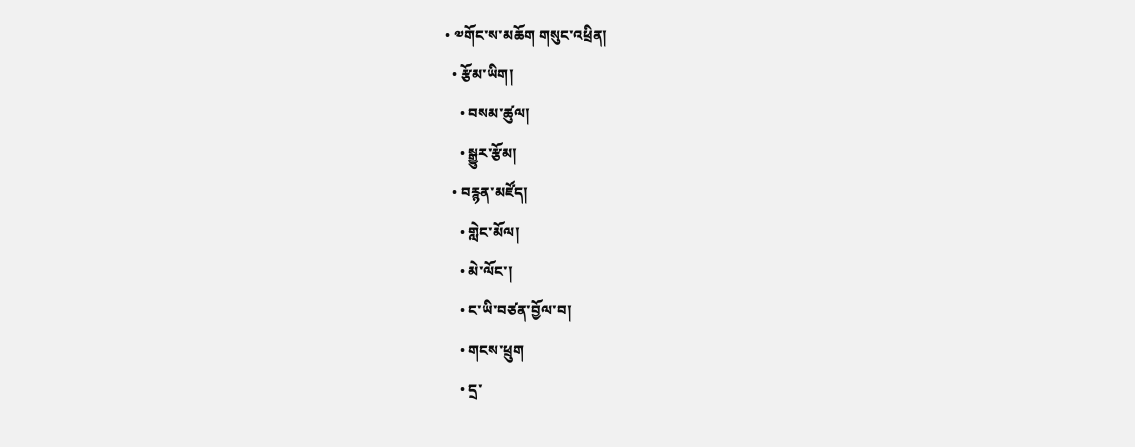• ༧གོང་ས་མཆོག གསུང་འཕྲིན།
  • རྩོམ་ཡིག།
    • བསམ་ཚུལ།
    • སྒྱུར་རྩོམ།
  • བརྙན་མཛོད།
    • གླེང་མོལ།
    • མེ་ལོང་།
    • ང་ཡི་བཙན་བྱོལ་བ།
    • གངས་ཕྲུག
    • དྲ་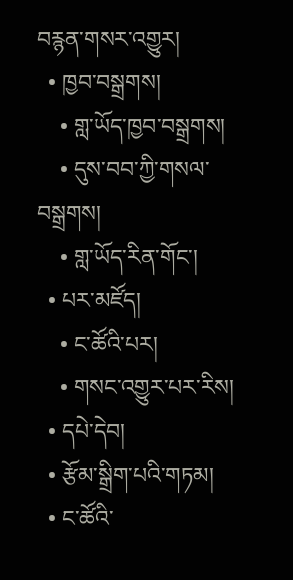བརྙན་གསར་འགྱུར།
  • ཁྱབ་བསྒྲགས།
    • གླ་ཡོད་ཁྱབ་བསྒྲགས།
    • དུས་བབ་ཀྱི་གསལ་བསྒྲགས།
    • གླ་ཡོད་རིན་གོང་།
  • པར་མཛོད།
    • ང་ཚོའི་པར།
    • གསང་འགྱུར་པར་རིས།
  • དཔེ་དེབ།
  • རྩོམ་སྒྲིག་པའི་གཏམ།
  • ང་ཚོའི་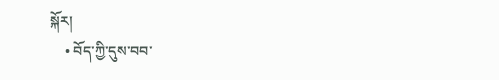སྐོར།
    • བོད་ཀྱི་དུས་བབ་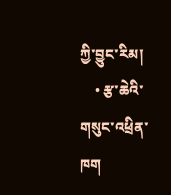ཀྱི་བྱུང་རིམ།
    • རྩ་ཆེའི་གསུང་འཕྲིན་ཁག